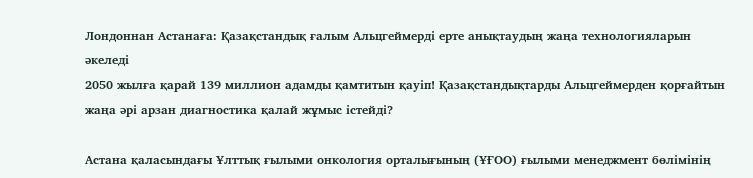Лондоннан Астанаға: Қазақстандық ғалым Альцгеймерді ерте анықтаудың жаңа технологияларын әкеледі
2050 жылға қарай 139 миллион адамды қамтитын қауіп! Қазақстандықтарды Альцгеймерден қорғайтын жаңа әрі арзан диагностика қалай жұмыс істейді?

Астана қаласындағы Ұлттық ғылыми онкология орталығының (ҰҒОО) ғылыми менеджмент бөлімінің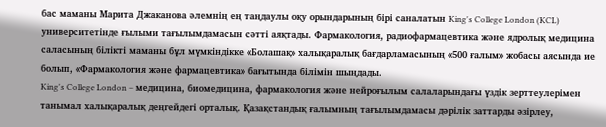бас маманы Марита Джаканова әлемнің ең таңдаулы оқу орындарының бірі саналатын King's College London (KCL) университетінде ғылыми тағылымдамасын сәтті аяқтады. Фармакология, радиофармацевтика және ядролық медицина саласының білікті маманы бұл мүмкіндікке «Болашақ» халықаралық бағдарламасының «500 ғалым» жобасы аясында ие болып, «Фармакология және фармацевтика» бағытында білімін шыңдады.
King's College London – медицина, биомедицина, фармакология және нейроғылым салаларындағы үздік зерттеулерімен танымал халықаралық деңгейдегі орталық. Қазақстандық ғалымның тағылымдамасы дәрілік заттарды әзірлеу,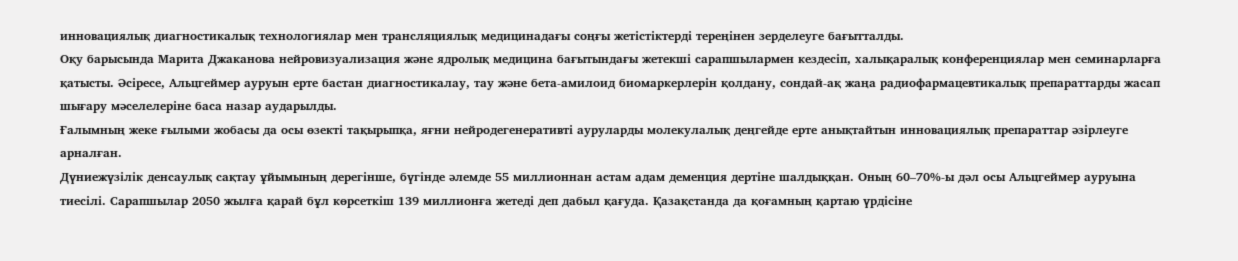инновациялық диагностикалық технологиялар мен трансляциялық медицинадағы соңғы жетістіктерді тереңінен зерделеуге бағытталды.
Оқу барысында Марита Джаканова нейровизуализация және ядролық медицина бағытындағы жетекші сарапшылармен кездесіп, халықаралық конференциялар мен семинарларға қатысты. Әсіресе, Альцгеймер ауруын ерте бастан диагностикалау, тау және бета-амилоид биомаркерлерін қолдану, сондай-ақ жаңа радиофармацевтикалық препараттарды жасап шығару мәселелеріне баса назар аударылды.
Ғалымның жеке ғылыми жобасы да осы өзекті тақырыпқа, яғни нейродегенеративті ауруларды молекулалық деңгейде ерте анықтайтын инновациялық препараттар әзірлеуге арналған.
Дүниежүзілік денсаулық сақтау ұйымының дерегінше, бүгінде әлемде 55 миллионнан астам адам деменция дертіне шалдыққан. Оның 60–70%-ы дәл осы Альцгеймер ауруына тиесілі. Сарапшылар 2050 жылға қарай бұл көрсеткіш 139 миллионға жетеді деп дабыл қағуда. Қазақстанда да қоғамның қартаю үрдісіне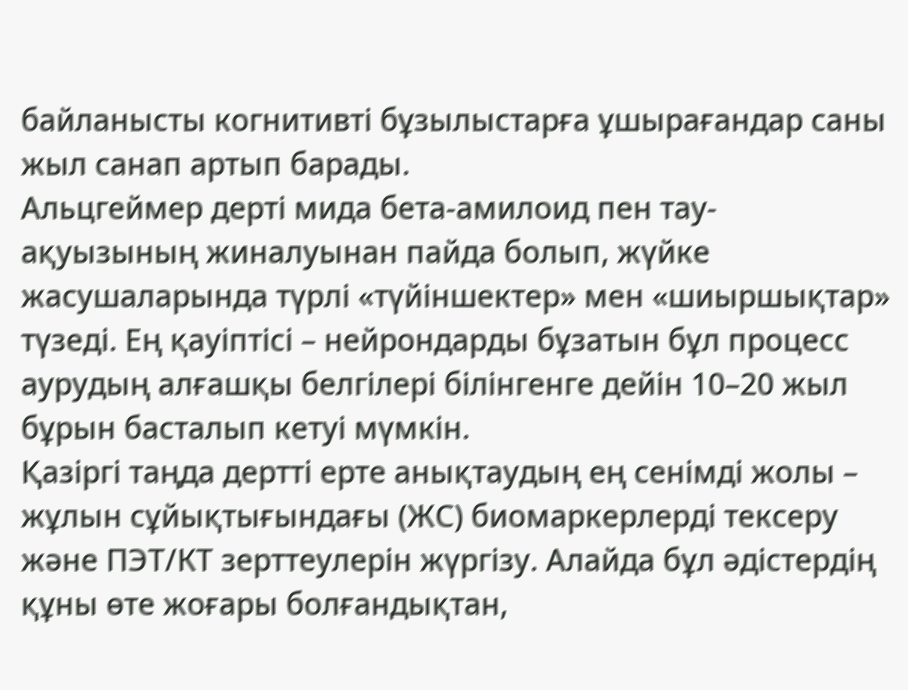байланысты когнитивті бұзылыстарға ұшырағандар саны жыл санап артып барады.
Альцгеймер дерті мида бета-амилоид пен тау-ақуызының жиналуынан пайда болып, жүйке жасушаларында түрлі «түйіншектер» мен «шиыршықтар» түзеді. Ең қауіптісі – нейрондарды бұзатын бұл процесс аурудың алғашқы белгілері білінгенге дейін 10–20 жыл бұрын басталып кетуі мүмкін.
Қазіргі таңда дертті ерте анықтаудың ең сенімді жолы – жұлын сұйықтығындағы (ЖС) биомаркерлерді тексеру және ПЭТ/КТ зерттеулерін жүргізу. Алайда бұл әдістердің құны өте жоғары болғандықтан,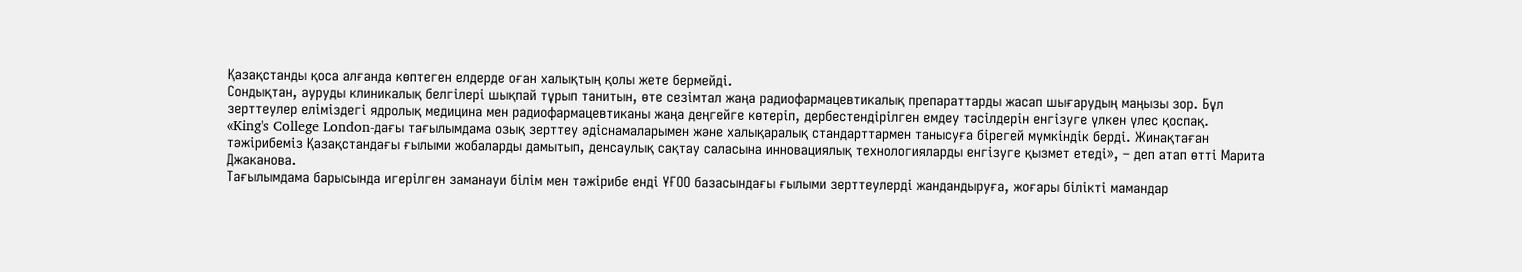Қазақстанды қоса алғанда көптеген елдерде оған халықтың қолы жете бермейді.
Сондықтан, ауруды клиникалық белгілері шықпай тұрып танитын, өте сезімтал жаңа радиофармацевтикалық препараттарды жасап шығарудың маңызы зор. Бұл зерттеулер еліміздегі ядролық медицина мен радиофармацевтиканы жаңа деңгейге көтеріп, дербестендірілген емдеу тәсілдерін енгізуге үлкен үлес қоспақ.
«King's College London-дағы тағылымдама озық зерттеу әдіснамаларымен және халықаралық стандарттармен танысуға бірегей мүмкіндік берді. Жинақтаған тәжірибеміз Қазақстандағы ғылыми жобаларды дамытып, денсаулық сақтау саласына инновациялық технологияларды енгізуге қызмет етеді», – деп атап өтті Марита Джаканова.
Тағылымдама барысында игерілген заманауи білім мен тәжірибе енді ҰҒОО базасындағы ғылыми зерттеулерді жандандыруға, жоғары білікті мамандар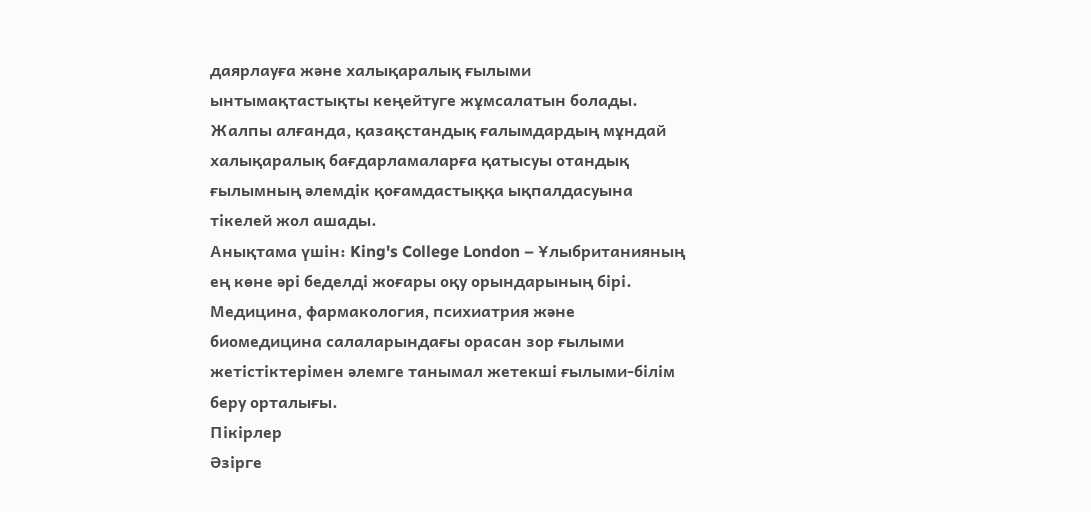даярлауға және халықаралық ғылыми ынтымақтастықты кеңейтуге жұмсалатын болады. Жалпы алғанда, қазақстандық ғалымдардың мұндай халықаралық бағдарламаларға қатысуы отандық ғылымның әлемдік қоғамдастыққа ықпалдасуына тікелей жол ашады.
Анықтама үшін: King's College London – Ұлыбританияның ең көне әрі беделді жоғары оқу орындарының бірі. Медицина, фармакология, психиатрия және биомедицина салаларындағы орасан зор ғылыми жетістіктерімен әлемге танымал жетекші ғылыми-білім беру орталығы.
Пікірлер
Әзірге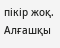пікір жоқ. Алғашқы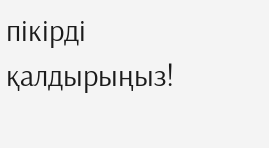пікірді қалдырыңыз!